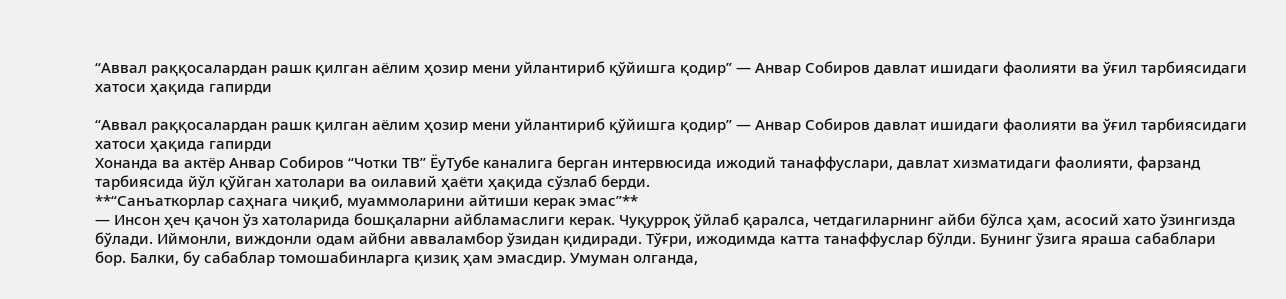“Аввал раққосалардан рашк қилган аёлим ҳозир мени уйлантириб қўйишга қодир” — Анвар Собиров давлат ишидаги фаолияти ва ўғил тарбиясидаги хатоси ҳақида гапирди

“Аввал раққосалардан рашк қилган аёлим ҳозир мени уйлантириб қўйишга қодир” — Анвар Собиров давлат ишидаги фаолияти ва ўғил тарбиясидаги хатоси ҳақида гапирди
Хонанда ва актёр Анвар Собиров “Чотки ТВ” ЁуТубе каналига берган интервюсида ижодий танаффуслари, давлат хизматидаги фаолияти, фарзанд тарбиясида йўл қўйган хатолари ва оилавий ҳаёти ҳақида сўзлаб берди.
**“Санъаткорлар саҳнага чиқиб, муаммоларини айтиши керак эмас”**
— Инсон ҳеч қачон ўз хатоларида бошқаларни айбламаслиги керак. Чуқурроқ ўйлаб қаралса, четдагиларнинг айби бўлса ҳам, асосий хато ўзингизда бўлади. Иймонли, виждонли одам айбни авваламбор ўзидан қидиради. Тўғри, ижодимда катта танаффуслар бўлди. Бунинг ўзига яраша сабаблари бор. Балки, бу сабаблар томошабинларга қизиқ ҳам эмасдир. Умуман олганда,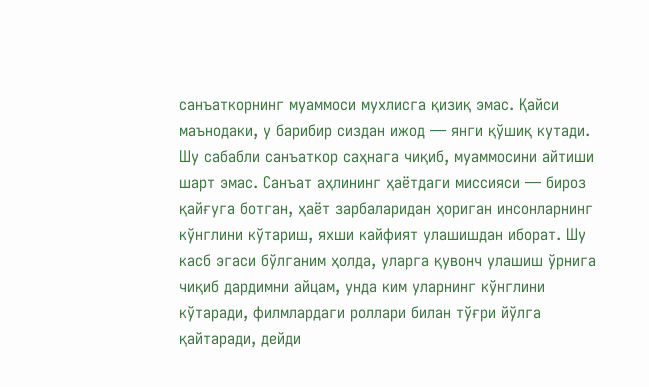санъаткорнинг муаммоси мухлисга қизиқ эмас. Қайси маънодаки, у барибир сиздан ижод — янги қўшиқ кутади.
Шу сабабли санъаткор саҳнага чиқиб, муаммосини айтиши шарт эмас. Санъат аҳлининг ҳаётдаги миссияси — бироз қайғуга ботган, ҳаёт зарбаларидан ҳориган инсонларнинг кўнглини кўтариш, яхши кайфият улашишдан иборат. Шу касб эгаси бўлганим ҳолда, уларга қувонч улашиш ўрнига чиқиб дардимни айцам, унда ким уларнинг кўнглини кўтаради, филмлардаги роллари билан тўғри йўлга қайтаради, дейди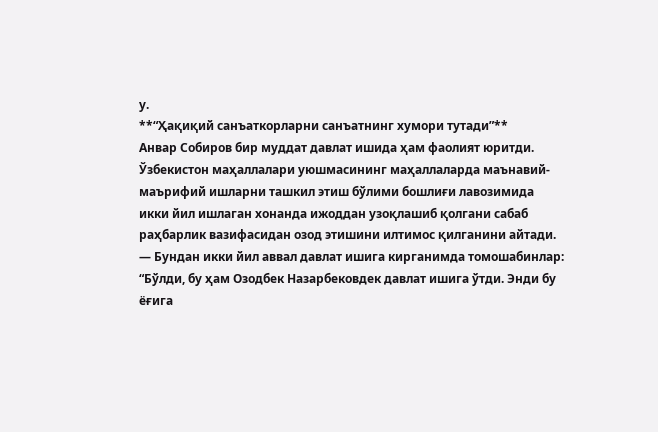у.
**“Ҳақиқий санъаткорларни санъатнинг хумори тутади”**
Анвар Собиров бир муддат давлат ишида ҳам фаолият юритди. Ўзбекистон маҳаллалари уюшмасининг маҳаллаларда маънавий-маърифий ишларни ташкил этиш бўлими бошлиғи лавозимида икки йил ишлаган хонанда ижоддан узоқлашиб қолгани сабаб раҳбарлик вазифасидан озод этишини илтимос қилганини айтади.
— Бундан икки йил аввал давлат ишига кирганимда томошабинлар: “Бўлди, бу ҳам Озодбек Назарбековдек давлат ишига ўтди. Энди бу ёғига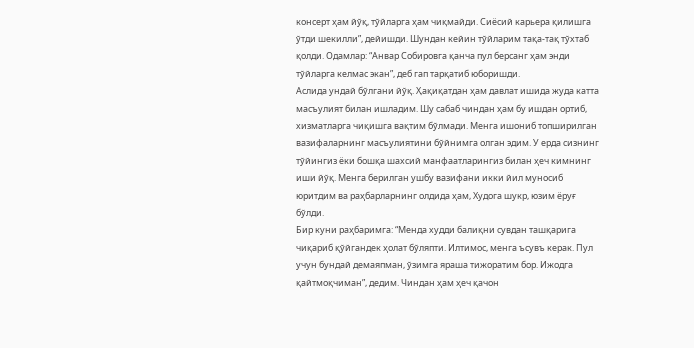консерт ҳам йўқ, тўйларга ҳам чиқмайди. Сиёсий карьера қилишга ўтди шекилли”, дейишди. Шундан кейин тўйларим тақа-тақ тўхтаб қолди. Одамлар: “Анвар Собировга қанча пул берсанг ҳам энди тўйларга келмас экан”, деб гап тарқатиб юборишди.
Аслида ундай бўлгани йўқ. Ҳақиқатдан ҳам давлат ишида жуда катта масъулият билан ишладим. Шу сабаб чиндан ҳам бу ишдан ортиб, хизматларга чиқишга вақтим бўлмади. Менга ишониб топширилган вазифаларнинг масъулиятини бўйнимга олган эдим. У ерда сизнинг тўйингиз ёки бошқа шахсий манфаатларингиз билан ҳеч кимнинг иши йўқ. Менга берилган ушбу вазифани икки йил муносиб юритдим ва раҳбарларнинг олдида ҳам, Худога шукр, юзим ёруғ бўлди.
Бир куни раҳбаримга: “Менда худди балиқни сувдан ташқарига чиқариб қўйгандек ҳолат бўляпти. Илтимос, менга ъсувъ керак. Пул учун бундай демаяпман, ўзимга яраша тижоратим бор. Ижодга қайтмоқчиман”, дедим. Чиндан ҳам ҳеч қачон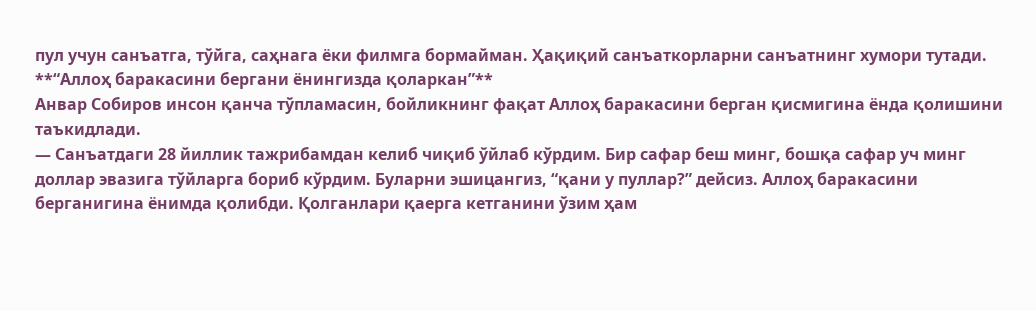пул учун санъатга, тўйга, саҳнага ёки филмга бормайман. Ҳақиқий санъаткорларни санъатнинг хумори тутади.
**“Аллоҳ баракасини бергани ёнингизда қоларкан”**
Анвар Собиров инсон қанча тўпламасин, бойликнинг фақат Аллоҳ баракасини берган қисмигина ёнда қолишини таъкидлади.
— Санъатдаги 28 йиллик тажрибамдан келиб чиқиб ўйлаб кўрдим. Бир сафар беш минг, бошқа сафар уч минг доллар эвазига тўйларга бориб кўрдим. Буларни эшицангиз, “қани у пуллар?” дейсиз. Аллоҳ баракасини берганигина ёнимда қолибди. Қолганлари қаерга кетганини ўзим ҳам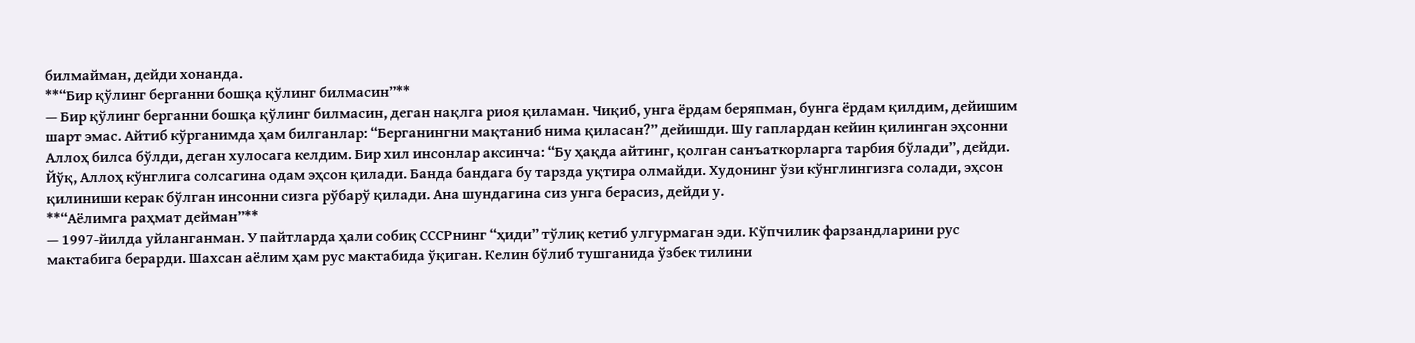билмайман, дейди хонанда.
**“Бир қўлинг берганни бошқа қўлинг билмасин”**
— Бир қўлинг берганни бошқа қўлинг билмасин, деган нақлга риоя қиламан. Чиқиб, унга ёрдам беряпман, бунга ёрдам қилдим, дейишим шарт эмас. Айтиб кўрганимда ҳам билганлар: “Берганингни мақтаниб нима қиласан?” дейишди. Шу гаплардан кейин қилинган эҳсонни Аллоҳ билса бўлди, деган хулосага келдим. Бир хил инсонлар аксинча: “Бу ҳақда айтинг, қолган санъаткорларга тарбия бўлади”, дейди. Йўқ, Аллоҳ кўнглига солсагина одам эҳсон қилади. Банда бандага бу тарзда уқтира олмайди. Худонинг ўзи кўнглингизга солади, эҳсон қилиниши керак бўлган инсонни сизга рўбарў қилади. Ана шундагина сиз унга берасиз, дейди у.
**“Аёлимга раҳмат дейман”**
— 1997-йилда уйланганман. У пайтларда ҳали собиқ СССРнинг “ҳиди” тўлиқ кетиб улгурмаган эди. Кўпчилик фарзандларини рус мактабига берарди. Шахсан аёлим ҳам рус мактабида ўқиган. Келин бўлиб тушганида ўзбек тилини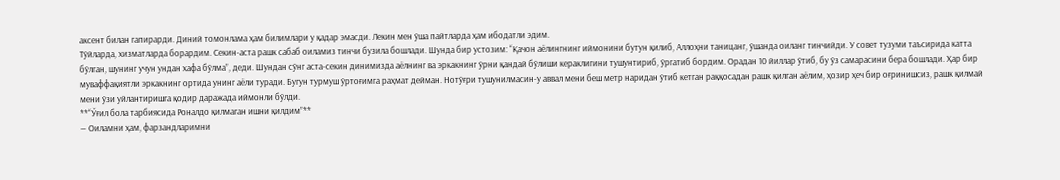аксент билан гапирарди. Диний томонлама ҳам билимлари у қадар эмасди. Лекин мен ўша пайтларда ҳам ибодатли эдим.
Тўйларда, хизматларда борардим. Секин-аста рашк сабаб оиламиз тинчи бузила бошлади. Шунда бир устозим: “Қачон аёлингнинг иймонини бутун қилиб, Аллоҳни таницанг, ўшанда оиланг тинчийди. У совет тузуми таъсирида катта бўлган, шунинг учун ундан хафа бўлма”, деди. Шундан сўнг аста-секин динимизда аёлнинг ва эркакнинг ўрни қандай бўлиши кераклигини тушунтириб, ўргатиб бордим. Орадан 10 йиллар ўтиб, бу ўз самарасини бера бошлади. Ҳар бир муваффақиятли эркакнинг ортида унинг аёли туради. Бугун турмуш ўртоғимга раҳмат дейман. Нотўғри тушунилмасин-у аввал мени беш метр наридан ўтиб кетган раққосадан рашк қилган аёлим, ҳозир ҳеч бир оғринишсиз, рашк қилмай мени ўзи уйлантиришга қодир даражада иймонли бўлди.
**“Ўғил бола тарбиясида Роналдо қилмаган ишни қилдим”**
— Оиламни ҳам, фарзандларимни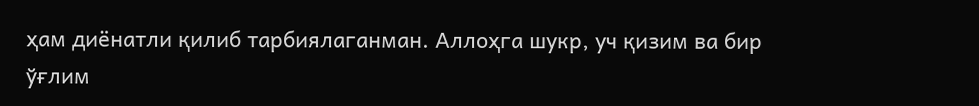ҳам диёнатли қилиб тарбиялаганман. Аллоҳга шукр, уч қизим ва бир ўғлим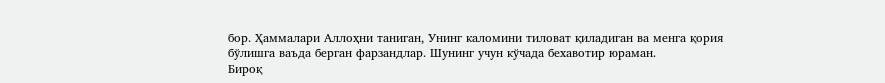бор. Ҳаммалари Аллоҳни таниган, Унинг каломини тиловат қиладиган ва менга қория бўлишга ваъда берган фарзандлар. Шунинг учун кўчада бехавотир юраман.
Бироқ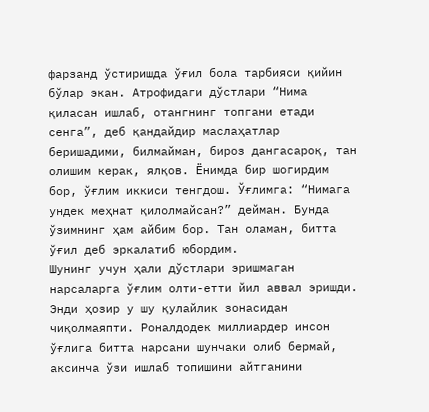фарзанд ўстиришда ўғил бола тарбияси қийин бўлар экан. Атрофидаги дўстлари “Нима қиласан ишлаб, отангнинг топгани етади сенга”, деб қандайдир маслаҳатлар беришадими, билмайман, бироз дангасароқ, тан олишим керак, ялқов. Ёнимда бир шогирдим бор, ўғлим иккиси тенгдош. Ўғлимга: “Нимага ундек меҳнат қилолмайсан?” дейман. Бунда ўзимнинг ҳам айбим бор. Тан оламан, битта ўғил деб эркалатиб юбордим.
Шунинг учун ҳали дўстлари эришмаган нарсаларга ўғлим олти-етти йил аввал эришди. Энди ҳозир у шу қулайлик зонасидан чиқолмаяпти. Роналдодек миллиардер инсон ўғлига битта нарсани шунчаки олиб бермай, аксинча ўзи ишлаб топишини айтганини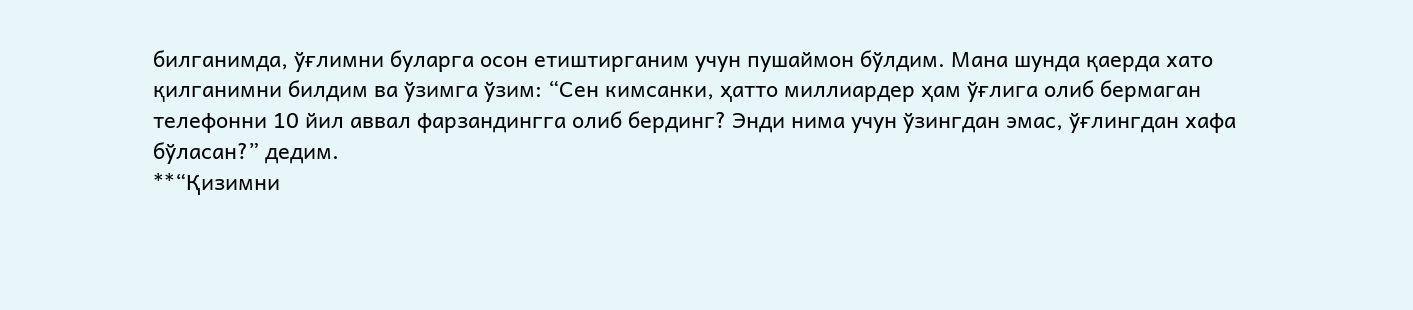билганимда, ўғлимни буларга осон етиштирганим учун пушаймон бўлдим. Мана шунда қаерда хато қилганимни билдим ва ўзимга ўзим: “Сен кимсанки, ҳатто миллиардер ҳам ўғлига олиб бермаган телефонни 10 йил аввал фарзандингга олиб бердинг? Энди нима учун ўзингдан эмас, ўғлингдан хафа бўласан?” дедим.
**“Қизимни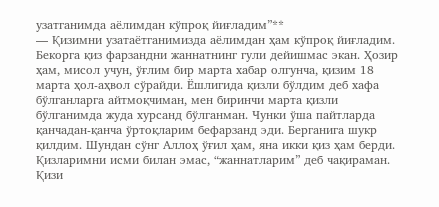узатганимда аёлимдан кўпроқ йиғладим”**
— Қизимни узатаётганимизда аёлимдан ҳам кўпроқ йиғладим. Бекорга қиз фарзандни жаннатнинг гули дейишмас экан. Ҳозир ҳам, мисол учун, ўғлим бир марта хабар олгунча, қизим 18 марта ҳол-аҳвол сўрайди. Ёшлигида қизли бўлдим деб хафа бўлганларга айтмоқчиман, мен биринчи марта қизли бўлганимда жуда хурсанд бўлганман. Чунки ўша пайтларда қанчадан-қанча ўртоқларим бефарзанд эди. Берганига шукр қилдим. Шундан сўнг Аллоҳ ўғил ҳам, яна икки қиз ҳам берди. Қизларимни исми билан эмас, “жаннатларим” деб чақираман. Қизи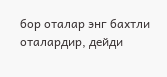бор оталар энг бахтли оталардир, дейди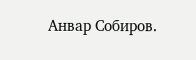Анвар Собиров.